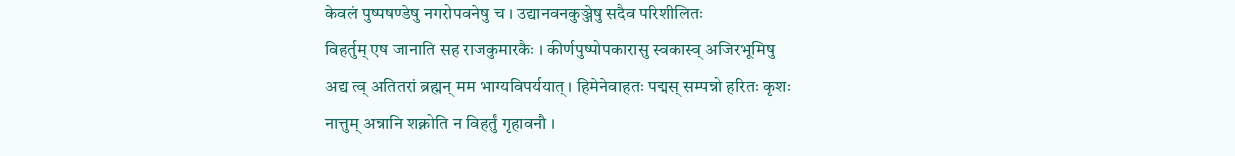केवलं पुष्पषण्डेषु नगरोपवनेषु च । उद्यानवनकुञ्जेषु सदैव परिशीलितः
विहर्तुम् एष जानाति सह राजकुमारकैः । कीर्णपुष्पोपकारासु स्वकास्व् अजिरभूमिषु
अद्य त्व् अतितरां ब्रह्मन् मम भाग्यविपर्ययात् । हिमेनेवाहतः पद्मस् सम्पन्नो हरितः कृशः
नात्तुम् अन्नानि शक्नोति न विहर्तुं गृहावनौ ।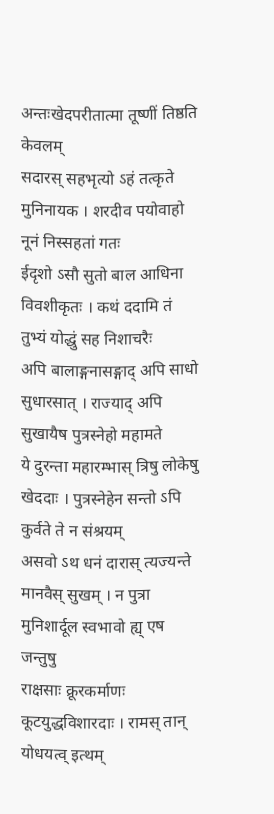अन्तःखेदपरीतात्मा तूष्णीं तिष्ठति केवलम्
सदारस् सहभृत्यो ऽहं तत्कृते मुनिनायक । शरदीव पयोवाहो नूनं निस्सहतां गतः
ईदृशो ऽसौ सुतो बाल आधिना विवशीकृतः । कथं ददामि तं तुभ्यं योद्धुं सह निशाचरैः
अपि बालाङ्गनासङ्गाद् अपि साधो सुधारसात् । राज्याद् अपि सुखायैष पुत्रस्नेहो महामते
ये दुरन्ता महारम्भास् त्रिषु लोकेषु खेददाः । पुत्रस्नेहेन सन्तो ऽपि कुर्वते ते न संश्रयम्
असवो ऽथ धनं दारास् त्यज्यन्ते मानवैस् सुखम् । न पुत्रा मुनिशार्दूल स्वभावो ह्य् एष जन्तुषु
राक्षसाः क्रूरकर्माणः कूटयुद्धविशारदाः । रामस् तान् योधयत्व् इत्थम्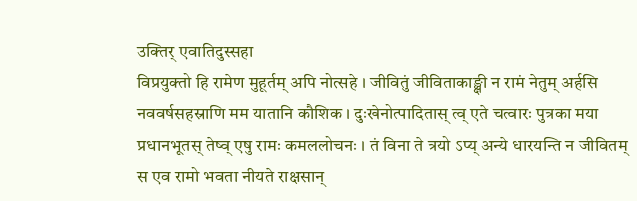उक्तिर् एवातिदुस्सहा
विप्रयुक्तो हि रामेण मुहूर्तम् अपि नोत्सहे । जीवितुं जीविताकाङ्क्षी न रामं नेतुम् अर्हसि
नववर्षसहस्राणि मम यातानि कौशिक । दुःखेनोत्पादितास् त्व् एते चत्वारः पुत्रका मया
प्रधानभूतस् तेष्व् एषु रामः कमललोचनः । तं विना ते त्रयो ऽप्य् अन्ये धारयन्ति न जीवितम्
स एव रामो भवता नीयते राक्षसान्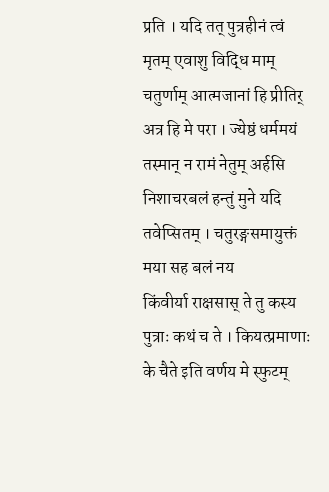प्रति । यदि तत् पुत्रहीनं त्वं मृतम् एवाशु विद्धि माम्
चतुर्णाम् आत्मजानां हि प्रीतिर् अत्र हि मे परा । ज्येष्ठं धर्ममयं तस्मान् न रामं नेतुम् अर्हसि
निशाचरबलं हन्तुं मुने यदि तवेप्सितम् । चतुरङ्गसमायुक्तं मया सह बलं नय
किंवीर्या राक्षसास् ते तु कस्य पुत्राः कथं च ते । कियत्प्रमाणाः के चैते इति वर्णय मे स्फुटम्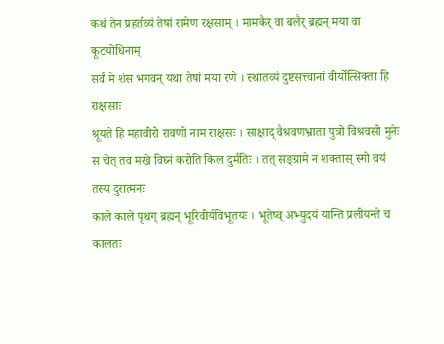कथं तेन प्रहर्तव्यं तेषां रामेण रक्षसाम् । मामकैर् वा बलैर् ब्रह्मन् मया वा कूटयोधिनाम्
सर्वं मे शंस भगवन् यथा तेषां मया रणे । स्थातव्यं दुष्टसत्त्वानां वीर्योत्सिक्ता हि राक्षसाः
श्रूयते हि महावीरो रावणो नाम राक्षसः । साक्षाद् वैश्रवणभ्राता पुत्रो विश्रवसो मुनेः
स चेत् तव मखे विघ्नं करोति किल दुर्मतिः । तत् सङ्ग्रामे न शक्तास् स्मो वयं तस्य दुरात्मनः
काले काले पृथग् ब्रह्मन् भूरिवीर्यविभूतयः । भूतेष्व् अभ्युदयं यान्ति प्रलीयन्ते च कालतः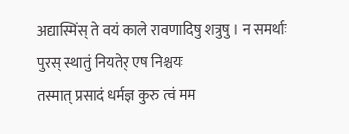अद्यास्मिंस् ते वयं काले रावणादिषु शत्रुषु । न समर्थाः पुरस् स्थातुं नियतेर् एष निश्चयः
तस्मात् प्रसादं धर्मज्ञ कुरु त्वं मम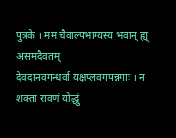पुत्रके । मम चैवाल्पभाग्यस्य भवान् ह्य् असमदैवतम्
देवदानवगन्धर्वा यक्षप्लवगपन्नगाः । न शक्ता रावणं योद्धुं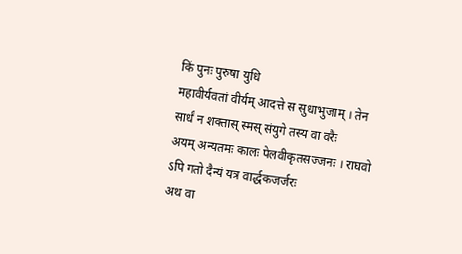किं पुनः पुरुषा युधि
महावीर्यवतां वीर्यम् आदत्ते स सुधाभुजाम् । तेन सार्धं न शक्तास् स्मस् संयुगे तस्य वा वरैः
अयम् अन्यतमः कालः पेलवीकृतसज्जनः । राघवो ऽपि गतो दैन्यं यत्र वार्द्धकजर्जरः
अथ वा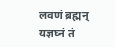लवणं ब्रह्मन् यज्ञघ्नं तं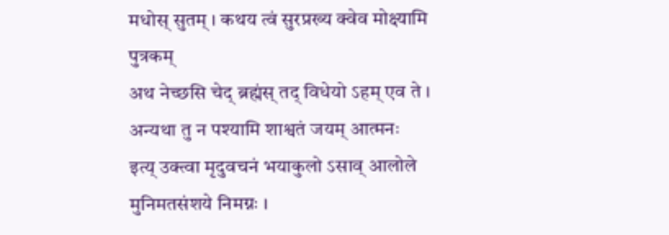मधोस् सुतम् । कथय त्वं सुरप्रख्य क्वेव मोक्ष्यामि पुत्रकम्
अथ नेच्छसि चेद् ब्रह्मंस् तद् विधेयो ऽहम् एव ते । अन्यथा तु न पश्यामि शाश्वतं जयम् आत्मनः
इत्य् उक्त्वा मृदुवचनं भयाकुलो ऽसाव् आलोले मुनिमतसंशये निमग्नः ।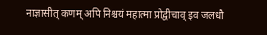नाज्ञासीत् कणम् अपि निश्चयं महात्मा प्रोद्वीचाव् इव जलधौ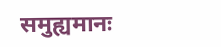समुह्यमानः